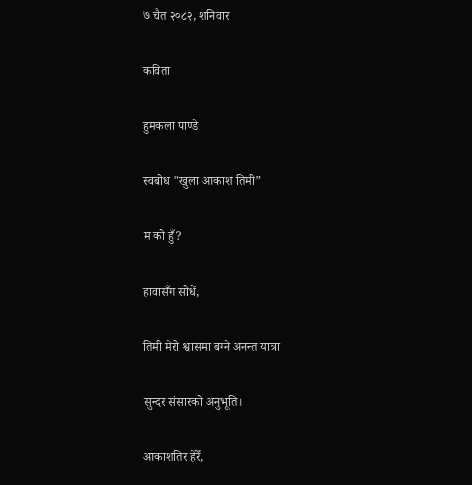७ चैत २०८२, शनिवार

कविता

हुमकला पाण्डे

स्वबोध "खुला आकाश तिमी”

म को हुँ?

हावासँग सोधें,

तिमी मेरो श्वासमा बग्ने अनन्त यात्रा

सुन्दर संसारको अनुभूति।

आकाशतिर हेरेँ,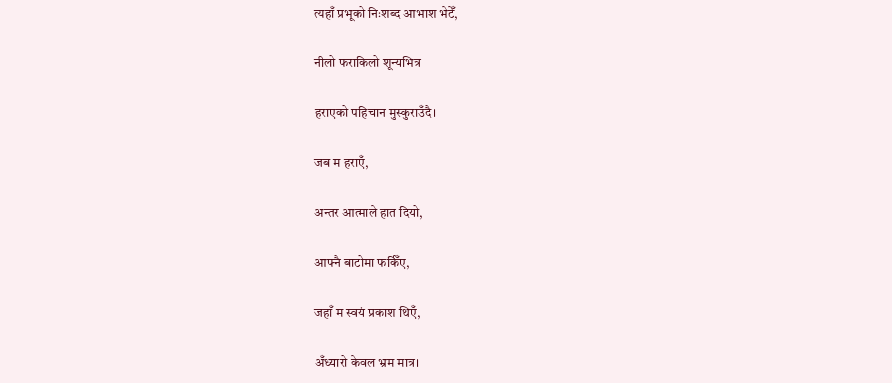त्यहाँ प्रभूको निःशब्द आभाश भेटेँ,

नीलो फराकिलो शून्यभित्र

हराएको पहिचान मुस्कुराउँदै।

जब म हराएँ,

अन्तर आत्माले हात दियो,

आफ्नै बाटोमा फर्किँए,

जहाँ म स्वयं प्रकाश थिएँ,

अँध्यारो केवल भ्रम मात्र।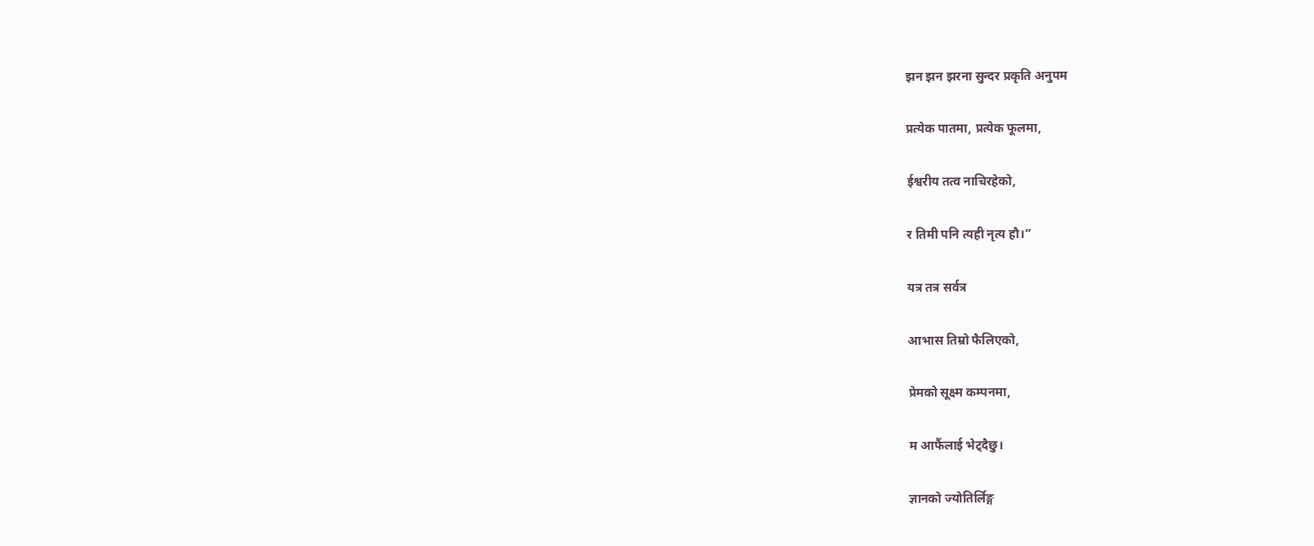झन झन झरना सुन्दर प्रकृति अनुपम

प्रत्येक पातमा, प्रत्येक फूलमा,

ईश्वरीय तत्व नाचिरहेको,

र तिमी पनि त्यही नृत्य हौ।”

यत्र तत्र सर्वत्र

आभास तिम्रो फैलिएको,

प्रेमको सूक्ष्म कम्पनमा,

म आफैंलाई भेट्दैछु।

ज्ञानको ज्योतिर्लिङ्ग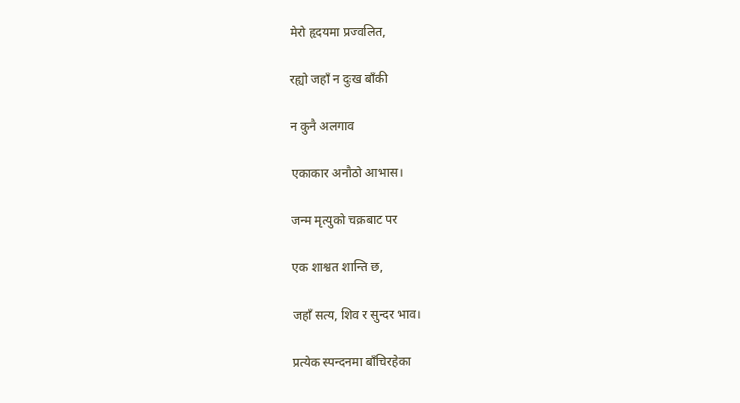मेरो हृदयमा प्रज्वलित,

रह्यो जहाँ न दुःख बाँकी

न कुनै अलगाव

एकाकार अनौठो आभास।

जन्म मृत्युको चक्रबाट पर

एक शाश्वत शान्ति छ,

जहाँ सत्य, शिव र सुन्दर भाव।

प्रत्येक स्पन्दनमा बाँचिरहेका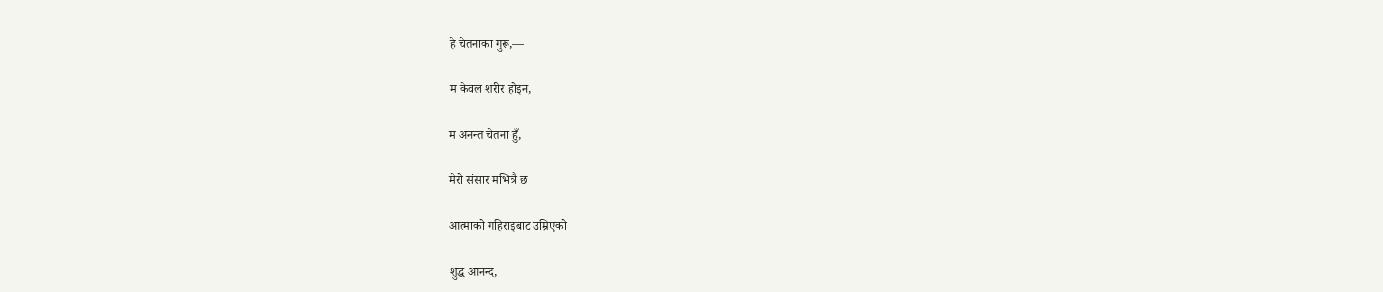हे चेतनाका गुरू,—

म केवल शरीर होइन,

म अनन्त चेतना हुँ,

मेरो संसार मभित्रै छ

आत्माको गहिराइबाट उम्रिएको

शुद्ध आनन्द,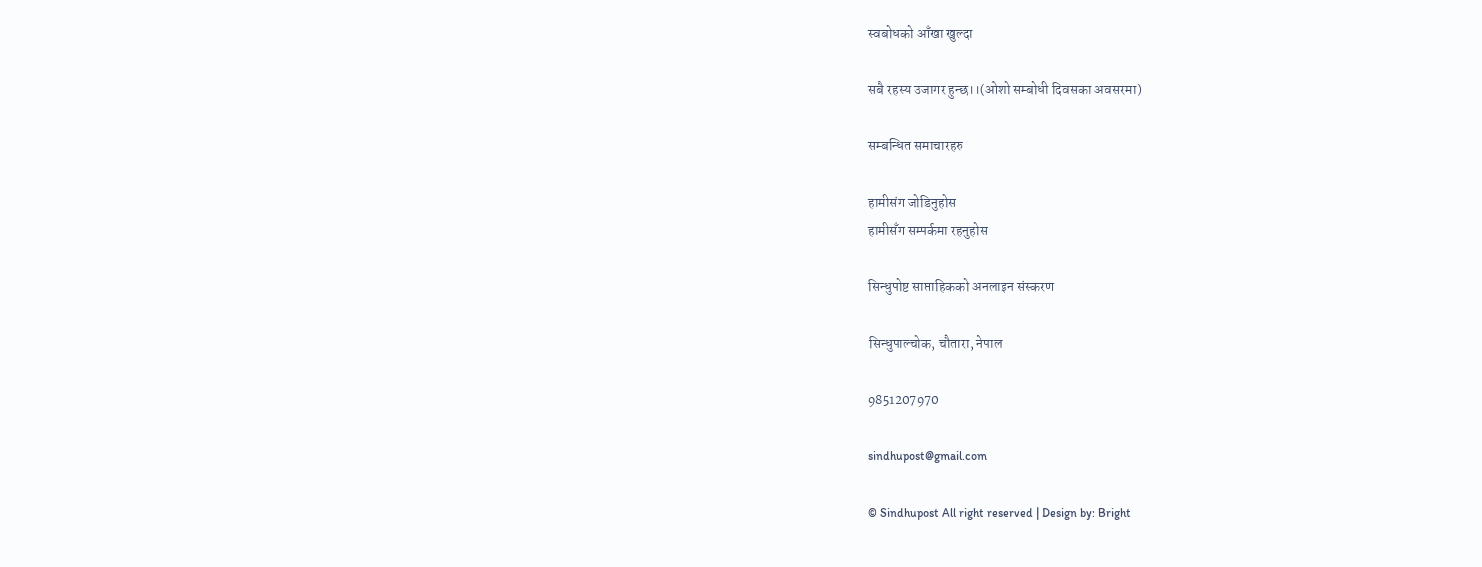स्वबोधको आँखा खुल्दा

सबै रहस्य उजागर हुन्छ।।(ओशो सम्बोधी दिवसका अवसरमा)

सम्बन्धित समाचारहरु

हामीसंग जोडिनुहोस
हामीसँग सम्पर्कमा रहनुहोस

सिन्धुपोष्ट साप्ताहिकको अनलाइन संस्करण

सिन्धुपाल्चोक, चौतारा, नेपाल

9851207970

sindhupost@gmail.com

© Sindhupost All right reserved | Design by: Bright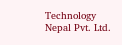Technology Nepal Pvt. Ltd.